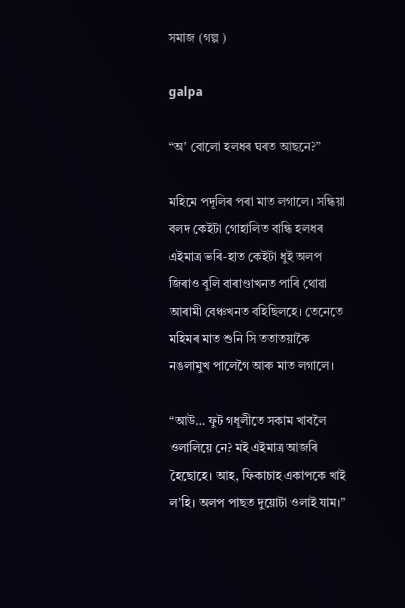সমাজ (গল্প )

galpa

“অ’ বোলো হলধৰ ঘৰত আছনে?”

মহিমে পদূলিৰ পৰা মাত লগালে। সন্ধিয়া বলদ কেইটা গোহালিত বান্ধি হলধৰ এইমাত্ৰ ভৰি-হাত কেইটা ধুই অলপ জিৰাও বুলি বাৰাণ্ডাখনত পাৰি থোৱা আৰামী বেঞ্চখনত বহিছিলহে। তেনেতে মহিমৰ মাত শুনি সি ততাতয়াকৈ নঙলামুখ পালেগৈ আৰু মাত লগালে।

“আউ… ফুট গধূলীতে সকাম খাবলৈ ওলালিয়ে নে? মই এইমাত্ৰ আজৰি হৈছোহে। আহ, ফিকাচাহ একাপকে খাই ল’হি। অলপ পাছত দুয়োটা ওলাই যাম।”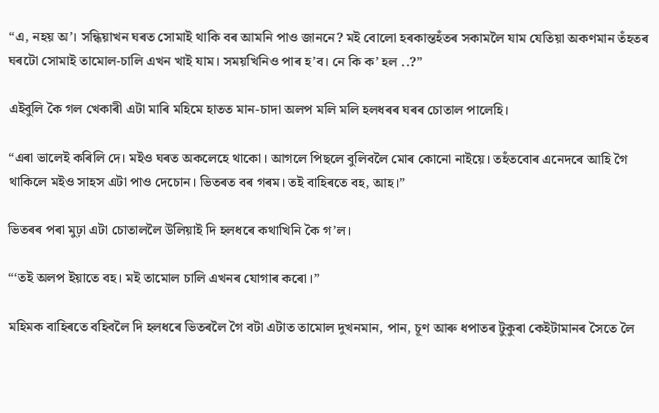“এ, নহয় অ’। সন্ধিয়াখন ঘৰত সোমাই থাকি বৰ আমনি পাও জাননে? মই বোলো হৰকান্তহঁ‌তৰ সকামলৈ যাম যেতিয়া অকণমান তঁ‌হতৰ ঘৰটো সোমাই তামোল-চালি এখন খাই যাম। সময়খিনিও পাৰ হ’ব। নে কি ক’ হল ..?”

এইবুলি কৈ গল খেকাৰী এটা মাৰি মহিমে হাতত মান-চাদা অলপ মলি মলি হলধৰৰ ঘৰৰ চোতাল পালেহি।

“এৰা ভালেই কৰিলি দে। মইও ঘৰত অকলেহে থাকো। আগলে পিছলে বুলিবলৈ মোৰ কোনো নাইয়ে। তহঁতবোৰ এনেদৰে আহি গৈ থাকিলে মইও সাহস এটা পাও দেচোন। ভিতৰত বৰ গৰম। তই বাহিৰতে বহ, আহ।”

ভিতৰৰ পৰা মুঢ়া এটা চোতাললৈ উলিয়াই দি হলধৰে কথাখিনি কৈ গ’ল।

“‘তই অলপ ইয়াতে বহ। মই তামোল চালি এখনৰ যোগাৰ কৰো।”

মহিমক বাহিৰতে বহিবলৈ দি হলধৰে ভিতৰলৈ গৈ বটা এটাত তামোল দুখনমান, পান, চূণ আৰু ধপাতৰ টুকুৰা কেইটামানৰ সৈতে লৈ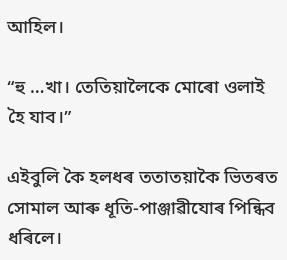আহিল।

“হু …খা। তেতিয়ালৈকে মোৰো ওলাই হৈ যাব।”

এইবুলি কৈ হলধৰ ততাতয়াকৈ ভিতৰত সোমাল আৰু ধূতি-পাঞ্জাৱীযোৰ পিন্ধিব ধৰিলে।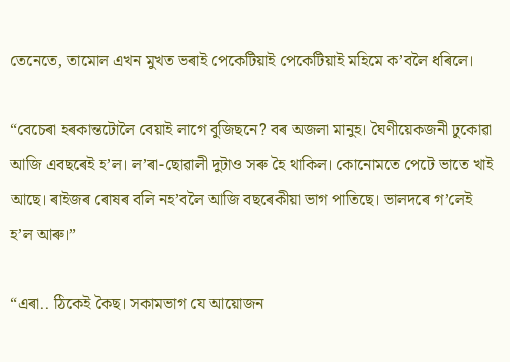তেনেতে, তামোল এখন মুখত ভৰাই পেকেটিয়াই পেকেটিয়াই মহিমে ক’বলৈ ধৰিলে।

“বেচেৰা হৰকান্তটোলৈ বেয়াই লাগে বুজিছনে? বৰ অজলা মানুহ। ঘৈণীয়েকজনী ঢুকোৱা আজি এবছৰেই হ’ল। ল’ৰা-ছোৱালী দুটাও সৰু হৈ থাকিল। কোনোমতে পেটে ভাতে খাই আছে। ৰাইজৰ ৰোষৰ বলি নহ’বলৈ আজি বছৰেকীয়া ভাগ পাতিছে। ভালদৰে গ’লেই হ’ল আৰু।”

“এৰা.. ঠিকেই কৈছ। সকামভাগ যে আয়োজন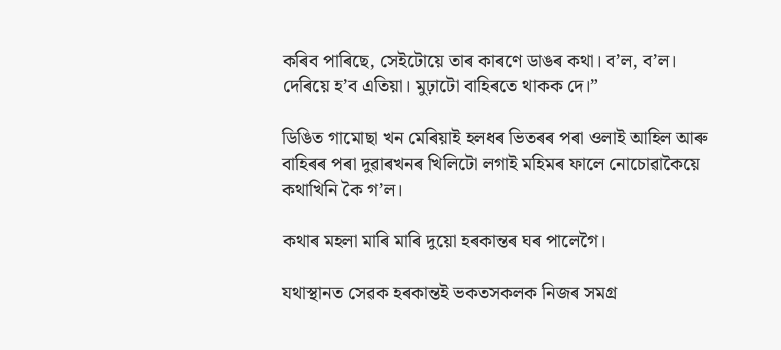কৰিব পাৰিছে, সেইটোয়ে তাৰ কাৰণে ডাঙৰ কথা। ব’ল, ব’ল। দেৰিয়ে হ’ব এতিয়া। মুঢ়াটো বাহিৰতে থাকক দে।”

ডিঙিত গামোছা খন মেৰিয়াই হলধৰ ভিতৰৰ পৰা ওলাই আহিল আৰু বাহিৰৰ পৰা দুৱাৰখনৰ খিলিটো লগাই মহিমৰ ফালে নোচোৱাকৈয়ে কথাখিনি কৈ গ’ল।

কথাৰ মহলা মাৰি মাৰি দুয়ো হৰকান্তৰ ঘৰ পালেগৈ।

যথাস্থানত সেৱক হৰকান্তই ভকতসকলক নিজৰ সমগ্ৰ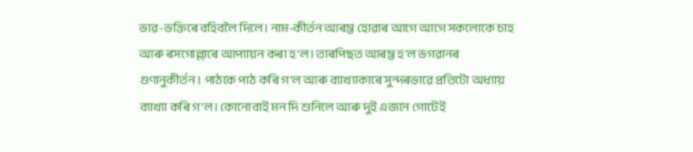ভাৱ-ভক্তিৰে বহিবলৈ দিলে। নাম-কীৰ্তন আৰম্ভ হোৱাৰ আগে আগে সকলোকে চাহ আৰু ৰসগোল্লাৰে আপ্যায়ন কৰা হ’ল। তাৰপিছত আৰম্ভ হ’ল ভগৱানৰ গুণানুকীৰ্তন। পাঠকে পাঠ কৰি গ’ল আৰু ব্যাখ্যাকাৰে সুন্দৰভাৱে প্ৰতিটো অধ্যায় ব্যাখ্যা কৰি গ’ল। কোনোবাই মন দি শুনিলে আৰু দুই এজনে গোটেই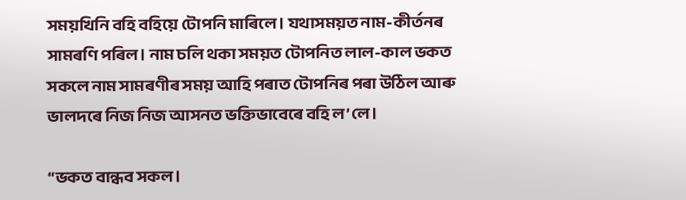সময়খিনি বহি বহিয়ে টোপনি মাৰিলে। যথাসময়ত নাম-কীৰ্তনৰ সামৰণি পৰিল। নাম চলি থকা সময়ত টোপনিত লাল-কাল ভকত সকলে নাম সামৰণীৰ সময় আহি পৰাত টোপনিৰ পৰা উঠিল আৰু ভালদৰে নিজ নিজ আসনত ভক্তিভাবেৰে বহি ল’লে।

“ভকত বান্ধব সকল।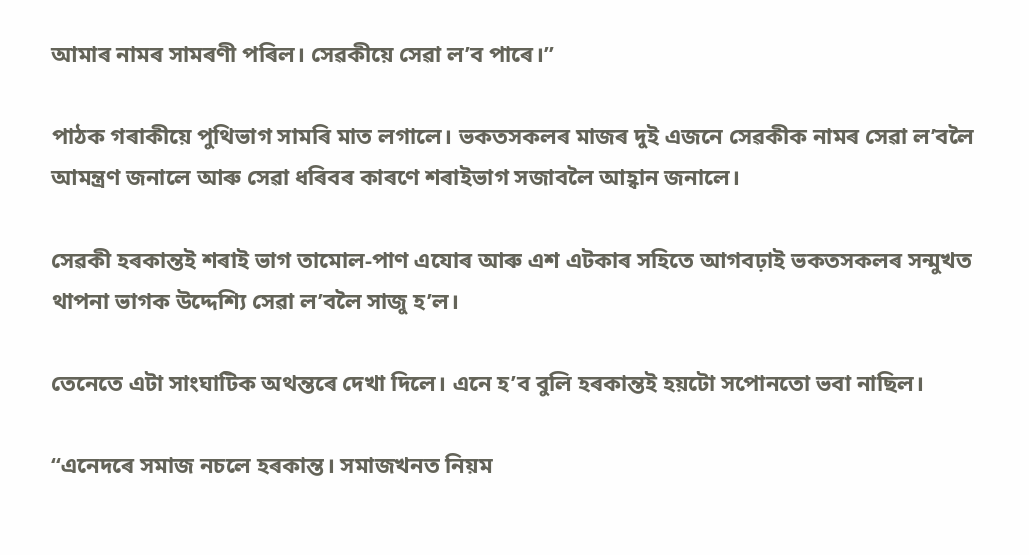আমাৰ নামৰ সামৰণী পৰিল। সেৱকীয়ে সেৱা ল’ব পাৰে।”

পাঠক গৰাকীয়ে পুথিভাগ সামৰি মাত লগালে। ভকতসকলৰ মাজৰ দুই এজনে সেৱকীক নামৰ সেৱা ল’বলৈ আমন্ত্ৰণ জনালে আৰু সেৱা ধৰিবৰ কাৰণে শৰাইভাগ সজাবলৈ আহ্বান জনালে।

সেৱকী হৰকান্তই শৰাই ভাগ তামোল-পাণ এযোৰ আৰু এশ এটকাৰ সহিতে আগবঢ়াই ভকতসকলৰ সন্মুখত থাপনা ভাগক উদ্দেশ্যি সেৱা ল’বলৈ সাজু হ’ল।

তেনেতে এটা সাংঘাটিক অথন্তৰে দেখা দিলে। এনে হ’ব বুলি হৰকান্তই হয়টো সপোনতো ভবা নাছিল।

“এনেদৰে সমাজ নচলে হৰকান্ত। সমাজখনত নিয়ম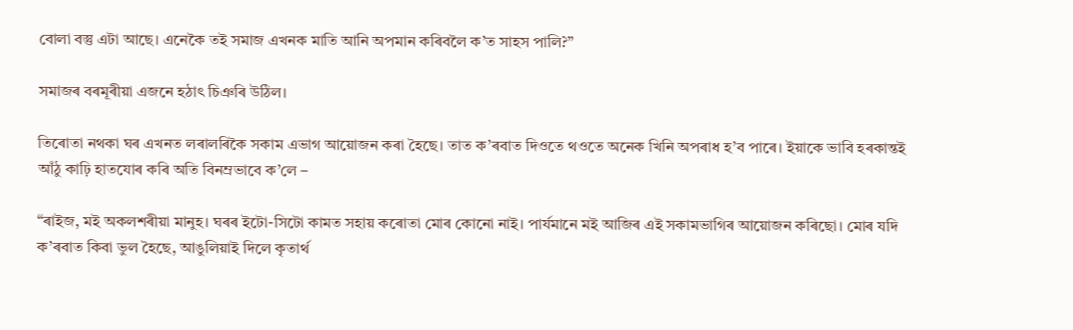বোলা বস্তু এটা আছে। এনেকৈ তই সমাজ এখনক মাতি আনি অপমান কৰিবলৈ ক’ত সাহস পালি?”

সমাজৰ বৰমূৰীয়া এজনে হঠাৎ চিঞৰি উঠিল।

তিৰোতা নথকা ঘৰ এখনত লৰালৰিকৈ সকাম এভাগ আয়োজন কৰা হৈছে। তাত ক’ৰবাত দিওতে থওতে অনেক খিনি অপৰাধ হ’ব পাৰে। ইয়াকে ভাবি হৰকান্তই আঁ‌ঠু কাঢ়ি হাতযোৰ কৰি অতি বিনম্ৰভাবে ক’লে –

“ৰাইজ, মই অকলশৰীয়া মানুহ। ঘৰৰ ইটো-সিটো কামত সহায় কৰোতা মোৰ কোনো নাই। পাৰ্যমানে মই আজিৰ এই সকামভাগিৰ আয়োজন কৰিছো। মোৰ যদি ক’ৰবাত কিবা ভুল হৈছে, আঙুলিয়াই দিলে কৃতাৰ্থ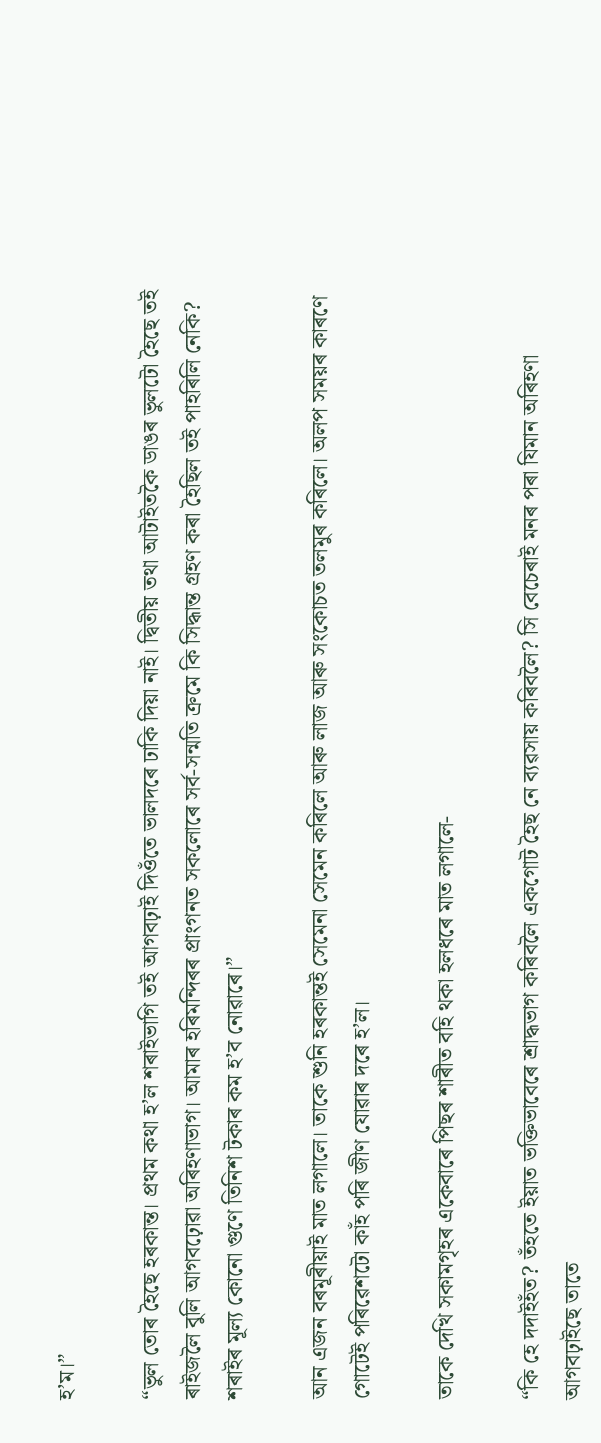হ’ম।”

“ভুল তোৰ হৈছে হৰকান্ত। প্ৰথম কথা হ’ল শৰাইভাগি তই আগবঢ়াই দিওঁ‌তে ভালদৰে ঢাকি দিয়া নাই। দ্বিতীয় তথা আটাইতকৈ ডাঙৰ ভুলটো হৈছে তই ৰাইজলৈ বুলি আগবঢ়োৱা অৰিহণাভাগ। আমাৰ হৰিমন্দিৰৰ প্ৰাংগনত সকলোৰে সৰ্ব-সন্মতি ক্ৰমে কি সিদ্ধান্ত গ্ৰহণ কৰা হৈছিল তই পাহৰিলি নেকি? শৰাইৰ মূল্য কোনো গুণে তিনিশ টকাৰ কম হ’ব নোৱাৰে।”

আন এজন বৰমূৰীয়াই মাত লগালে। তাকে শুনি হৰকান্তই সেমেনা সেমেন কৰিলে আৰু লাজ আৰু সংকোচত তলমুৰ কৰিলে। অলপ সময়ৰ কাৰণে গোটেই পৰিৱেশটো কাঁ‌হ পৰি জীণ যোৱাৰ দৰে হ’ল।

তাকে দেখি সকামগৃহৰ একেবাৰে পিছৰ শাৰীত বহি থকা হলধৰে মাত লগালে-

“কি হে দদাইহঁ‌ত? তঁ‌হতে ইয়াত ভক্তিভাবেৰে শ্ৰাদ্ধভাগ কৰিবলৈ একগোট হৈছ নে ব্যৱসায় কৰিবলৈ? সি বেচেৰাই মনৰ পৰা যিমান অৰিহণা আগবঢ়াইছে তাতে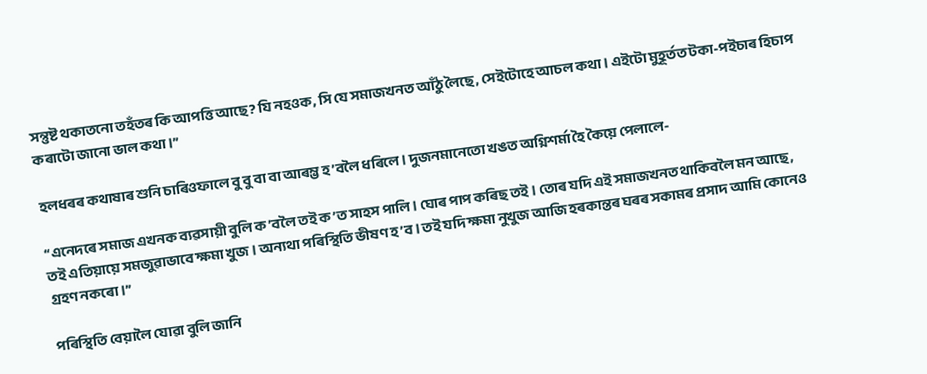সন্তুষ্ট থকাতনো তহঁতৰ কি আপত্তি আছে? যি নহওক, সি যে সমাজখনত আঁ‌ঠু লৈছে, সেইটোহে আচল কথা। এইটো মুহূৰ্তত টকা-পইচাৰ হিচাপ কৰাটো জানো ভাল কথা।”

হলধৰৰ কথাষাৰ শুনি চাৰিওফালে বু বু বা বা আৰম্ভ হ’বলৈ ধৰিলে। দুজনমানেতো খঙত অগ্নিশৰ্মা হৈ কৈয়ে পেলালে-

“এনেদৰে সমাজ এখনক ব্যৱসায়ী বুলি ক’বলৈ তই ক’ত সাহস পালি। ঘোৰ পাপ কৰিছ তই। তোৰ যদি এই সমাজখনত থাকিবলৈ মন আছে, তই এতিয়ায়ে সমজুৱাভাবে ক্ষমা খুজ। অন্যথা পৰিস্থিতি ভীষণ হ’ব। তই যদি ক্ষমা নুখুজ আজি হৰকান্তৰ ঘৰৰ সকামৰ প্ৰসাদ আমি কোনেও গ্ৰহণ নকৰো।”

পৰিস্থিতি বেয়ালৈ যোৱা বুলি জানি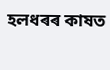হলধৰৰ কাষত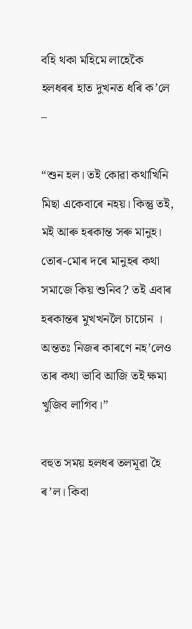বহি থকা মহিমে লাহেকৈ হলধৰৰ হাত দুখনত ধৰি ক’লে –

“শুন হল। তই কোৱা কথাখিনি মিছা একেবাৰে নহয়। কিন্তু তই, মই আৰু হৰকান্ত সৰু মানুহ। তোৰ-মোৰ দৰে মানুহৰ কথা সমাজে কিয় শুনিব? তই এবাৰ হৰকান্তৰ মুখখনলৈ চাচোন । অন্ততঃ নিজৰ কাৰণে নহ’লেও তাৰ কথা ভাবি আজি তই ক্ষমা খুজিব লাগিব।”

বহুত সময় হলধৰ তলমূৱা হৈ ৰ’ল। কিবা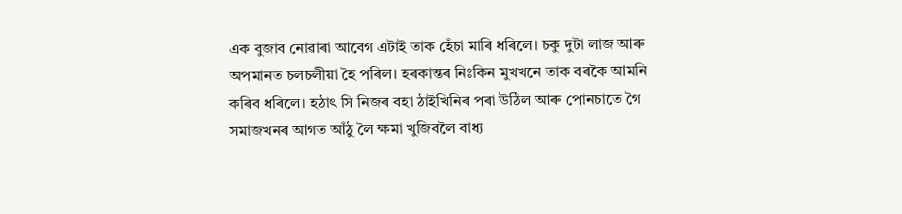এক বুজাব নোৱাৰা আবেগ এটাই তাক হেঁচা মাৰি ধৰিলে। চকু দুটা লাজ আৰু অপমানত চলচলীয়া হৈ পৰিল। হৰকান্তৰ নিঃকিন মুখখনে তাক বৰকৈ আমনি কৰিব ধৰিলে। হঠাৎ সি নিজৰ বহা ঠাইখিনিৰ পৰা উঠিল আৰু পোনচাতে গৈ সমাজখনৰ আগত আঁ‌ঠু লৈ ক্ষমা খুজিবলৈ বাধ্য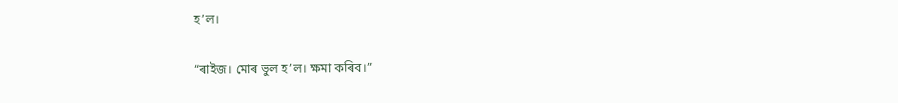হ’ল।

“ৰাইজ। মোৰ ভুল হ’ল। ক্ষমা কৰিব।”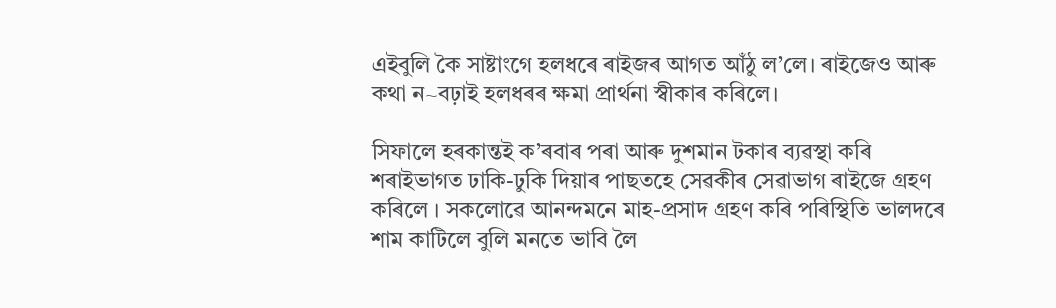এইবুলি কৈ সাষ্টাংগে হলধৰে ৰাইজৰ আগত আঁঠু ল’লে। ৰাইজেও আৰু কথা ন~বঢ়াই হলধৰৰ ক্ষমা প্ৰাৰ্থনা স্বীকাৰ কৰিলে।

সিফালে হৰকান্তই ক’ৰবাৰ পৰা আৰু দুশমান টকাৰ ব্যৱস্থা কৰি শৰাইভাগত ঢাকি-ঢুকি দিয়াৰ পাছতহে সেৱকীৰ সেৱাভাগ ৰাইজে গ্ৰহণ কৰিলে । সকলোৱে আনন্দমনে মাহ-প্ৰসাদ গ্ৰহণ কৰি পৰিস্থিতি ভালদৰে শাম কাটিলে বুলি মনতে ভাবি লৈ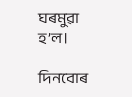ঘৰমুৱা হ’ল।

দিনবোৰ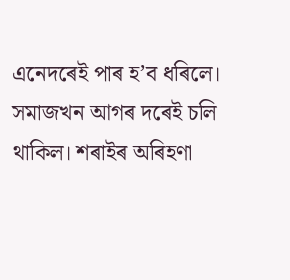এনেদৰেই পাৰ হ’ব ধৰিলে। সমাজখন আগৰ দৰেই চলি থাকিল। শৰাইৰ অৰিহণা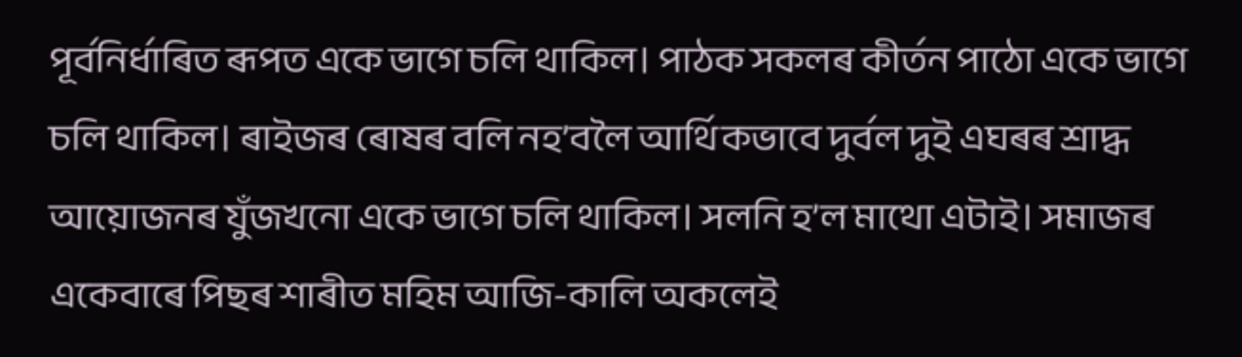পূৰ্বনিৰ্ধাৰিত ৰূপত একে ভাগে চলি থাকিল। পাঠক সকলৰ কীৰ্তন পাঠো একে ভাগে চলি থাকিল। ৰাইজৰ ৰোষৰ বলি নহ’বলৈ আৰ্থিকভাবে দুৰ্বল দুই এঘৰৰ শ্ৰাদ্ধ আয়োজনৰ যুঁজখনো একে ভাগে চলি থাকিল। সলনি হ’ল মাথো এটাই। সমাজৰ একেবাৰে পিছৰ শাৰীত মহিম আজি-কালি অকলেই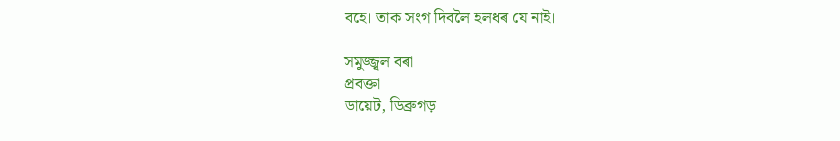বহে। তাক সংগ দিবলৈ হলধৰ যে নাই।

সমুজ্জ্বল বৰা
প্ৰবক্তা
ডায়েট, ডিব্ৰুগড়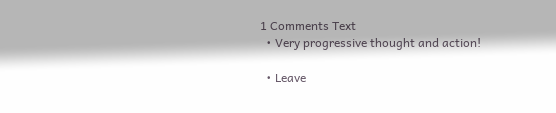1 Comments Text
  • Very progressive thought and action!

  • Leave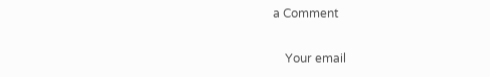a Comment

    Your email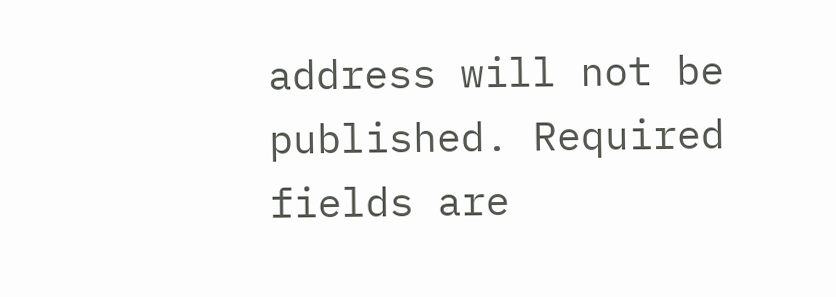address will not be published. Required fields are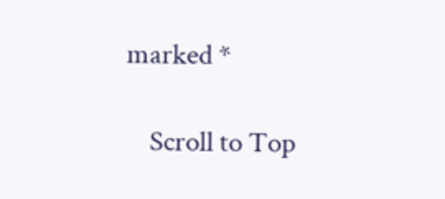marked *

    Scroll to Top